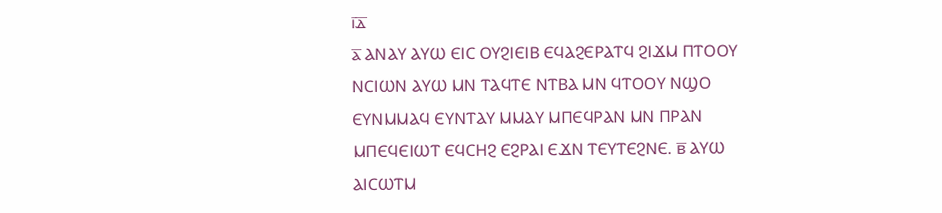ⲓ̅ⲇ̅
ⲁ̅ ⲀⲚⲀⲨ ⲀⲨⲰ ⲈⲒⲤ ⲞⲨϨⲒⲈⲒⲂ ⲈϤⲀϨⲈⲢⲀⲦϤ ϨⲒϪⲘ ⲠⲦⲞⲞⲨ ⲚⲤⲒⲰⲚ ⲀⲨⲰ ⲘⲚ ⲦⲀϤⲦⲈ ⲚⲦⲂⲀ ⲘⲚ ϤⲦⲞⲞⲨ ⲚϢⲞ ⲈⲨⲚⲘⲘⲀϤ ⲈⲨⲚⲦⲀⲨ ⲘⲘⲀⲨ ⲘⲠⲈϤⲢⲀⲚ ⲘⲚ ⲠⲢⲀⲚ ⲘⲠⲈϤⲈⲒⲰⲦ ⲈϤⲤⲎϨ ⲈϨⲢⲀⲒ ⲈϪⲚ ⲦⲈⲨⲦⲈϨⲚⲈ. ⲃ̅ ⲀⲨⲰ ⲀⲒⲤⲰⲦⲘ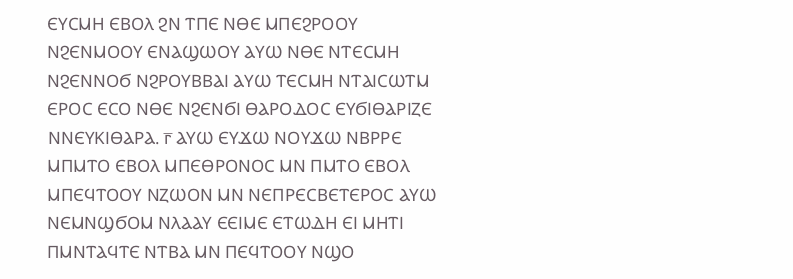ⲈⲨⲤⲘⲎ ⲈⲂⲞⲖ ϨⲚ ⲦⲠⲈ ⲚⲐⲈ ⲘⲠⲈϨⲢⲞⲞⲨ ⲚϨⲈⲚⲘⲞⲞⲨ ⲈⲚⲀϢⲰⲞⲨ ⲀⲨⲰ ⲚⲐⲈ ⲚⲦⲈⲤⲘⲎ ⲚϨⲈⲚⲚⲞϬ ⲚϨⲢⲞⲨⲂⲂⲀⲒ ⲀⲨⲰ ⲦⲈⲤⲘⲎ ⲚⲦⲀⲒⲤⲰⲦⲘ ⲈⲢⲞⲤ ⲈⲤⲞ ⲚⲐⲈ ⲚϨⲈⲚϬⲒ ⲐⲀⲢⲞⲆⲞⲤ ⲈⲨϬⲒⲐⲀⲢⲒⲌⲈ ⲚⲚⲈⲨⲔⲒⲐⲀⲢⲀ. ⲅ̅ ⲀⲨⲰ ⲈⲨϪⲰ ⲚⲞⲨϪⲰ ⲚⲂⲢⲢⲈ ⲘⲠⲘⲦⲞ ⲈⲂⲞⲖ ⲘⲠⲈⲐⲢⲞⲚⲞⲤ ⲘⲚ ⲠⲘⲦⲞ ⲈⲂⲞⲖ ⲘⲠⲈϤⲦⲞⲞⲨ ⲚⲌⲰⲞⲚ ⲘⲚ ⲚⲈⲠⲢⲈⲤⲂⲈⲦⲈⲢⲞⲤ ⲀⲨⲰ ⲚⲈⲘⲚϢϬⲞⲘ ⲚⲖⲀⲀⲨ ⲈⲈⲒⲘⲈ ⲈⲦⲰⲆⲎ ⲈⲒ ⲘⲎⲦⲒ ⲠⲘⲚⲦⲀϤⲦⲈ ⲚⲦⲂⲀ ⲘⲚ ⲠⲈϤⲦⲞⲞⲨ ⲚϢⲞ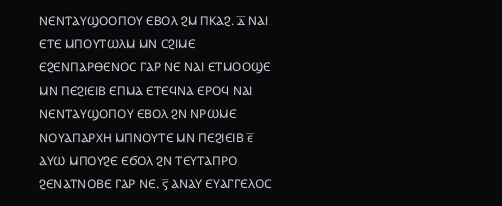ⲚⲈⲚⲦⲀⲨϢⲞⲞⲠⲞⲨ ⲈⲂⲞⲖ ϨⲘ ⲠⲔⲀϨ. ⲇ̅ ⲚⲀⲒ ⲈⲦⲈ ⲘⲠⲞⲨⲦⲰⲖⲘ ⲘⲚ ⲤϨⲒⲘⲈ ⲈϨⲈⲚⲠⲀⲢⲐⲈⲚⲞⲤ ⲄⲀⲢ ⲚⲈ ⲚⲀⲒ ⲈⲦⲘⲞⲞϢⲈ ⲘⲚ ⲠⲈϨⲒⲈⲒⲂ ⲈⲠⲘⲀ ⲈⲦⲈϤⲚⲀ ⲈⲢⲞϤ ⲚⲀⲒ ⲚⲈⲚⲦⲀⲨϢⲞⲠⲞⲨ ⲈⲂⲞⲖ ϨⲚ ⲚⲢⲰⲘⲈ ⲚⲞⲨⲀⲠⲀⲢⲬⲎ ⲘⲠⲚⲞⲨⲦⲈ ⲘⲚ ⲠⲈϨⲒⲈⲒⲂ ⲉ̅ ⲀⲨⲰ ⲘⲠⲞⲨϨⲈ ⲈϬⲞⲖ ϨⲚ ⲦⲈⲨⲦⲀⲠⲢⲞ ϨⲈⲚⲀⲦⲚⲞⲂⲈ ⲄⲀⲢ ⲚⲈ. ⲋ̅ ⲀⲚⲀⲨ ⲈⲨⲀⲄⲄⲈⲖⲞⲤ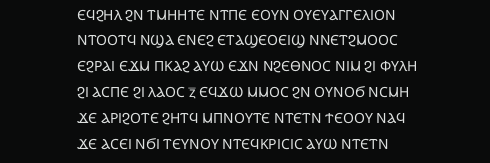ⲈϤϨⲎⲖ ϨⲚ ⲦⲘⲎⲎⲦⲈ ⲚⲦⲠⲈ ⲈⲞⲨⲚ ⲞⲨⲈⲨⲀⲄⲄⲈⲖⲒⲞⲚ ⲚⲦⲞⲞⲦϤ ⲚϢⲀ ⲈⲚⲈϨ ⲈⲦⲀϢⲈⲞⲈⲒϢ ⲚⲚⲈⲦϨⲘⲞⲞⲤ ⲈϨⲢⲀⲒ ⲈϪⲘ ⲠⲔⲀϨ ⲀⲨⲰ ⲈϪⲚ ⲚϨⲈⲐⲚⲞⲤ ⲚⲒⲘ ϨⲒ ⲪⲨⲖⲎ ϨⲒ ⲀⲤⲠⲈ ϨⲒ ⲖⲀⲞⲤ ⲍ̅ ⲈϤϪⲰ ⲘⲘⲞⲤ ϨⲚ ⲞⲨⲚⲞϬ ⲚⲤⲘⲎ ϪⲈ ⲀⲢⲒϨⲞⲦⲈ ϨⲎⲦϤ ⲘⲠⲚⲞⲨⲦⲈ ⲚⲦⲈⲦⲚ ϮⲈⲞⲞⲨ ⲚⲀϤ ϪⲈ ⲀⲤⲈⲒ ⲚϬⲒ ⲦⲈⲨⲚⲞⲨ ⲚⲦⲈϤⲔⲢⲒⲤⲒⲤ ⲀⲨⲰ ⲚⲦⲈⲦⲚ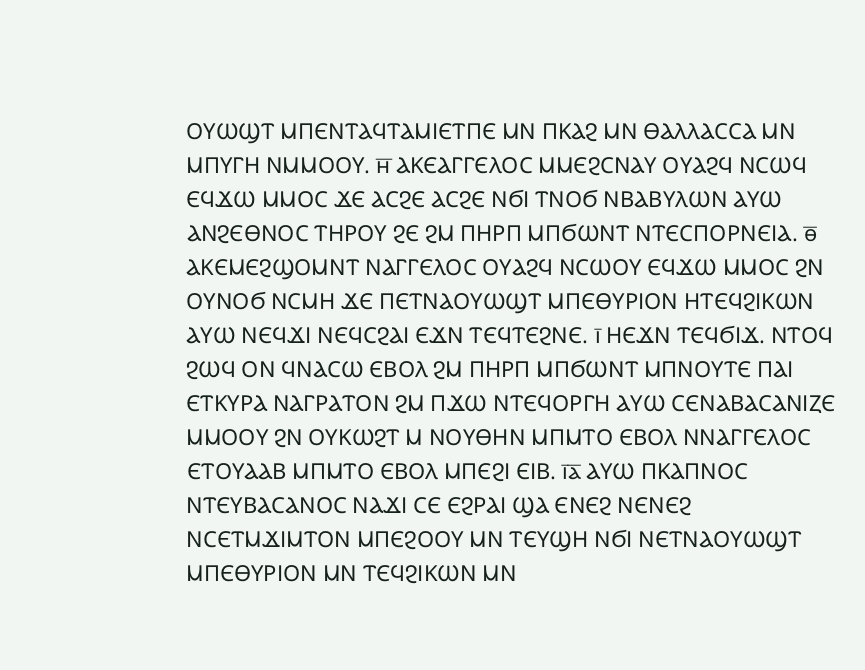ⲞⲨⲰϢⲦ ⲘⲠⲈⲚⲦⲀϤⲦⲀⲘⲒⲈⲦⲠⲈ ⲘⲚ ⲠⲔⲀϨ ⲘⲚ ⲐⲀⲖⲖⲀⲤⲤⲀ ⲘⲚ ⲘⲠⲨⲄⲎ ⲚⲘⲘⲞⲞⲨ. ⲏ̅ ⲀⲔⲈⲀⲄⲄⲈⲖⲞⲤ ⲘⲘⲈϨⲤⲚⲀⲨ ⲞⲨⲀϨϤ ⲚⲤⲰϤ ⲈϤϪⲰ ⲘⲘⲞⲤ ϪⲈ ⲀⲤϨⲈ ⲀⲤϨⲈ ⲚϬⲒ ⲦⲚⲞϬ ⲚⲂⲀⲂⲨⲖⲰⲚ ⲀⲨⲰ ⲀⲚϨⲈⲐⲚⲞⲤ ⲦⲎⲢⲞⲨ ϨⲈ ϨⲘ ⲠⲎⲢⲠ ⲘⲠϬⲰⲚⲦ ⲚⲦⲈⲤⲠⲞⲢⲚⲈⲒⲀ. ⲑ̅ ⲀⲔⲈⲘⲈϨϢⲞⲘⲚⲦ ⲚⲀⲄⲄⲈⲖⲞⲤ ⲞⲨⲀϨϤ ⲚⲤⲰⲞⲨ ⲈϤϪⲰ ⲘⲘⲞⲤ ϨⲚ ⲞⲨⲚⲞϬ ⲚⲤⲘⲎ ϪⲈ ⲠⲈⲦⲚⲀⲞⲨⲰϢⲦ ⲘⲠⲈⲐⲨⲢⲒⲞⲚ ⲎⲦⲈϤϨⲒⲔⲰⲚ ⲀⲨⲰ ⲚⲈϤϪⲒ ⲚⲈϤⲤϨⲀⲒ ⲈϪⲚ ⲦⲈϤⲦⲈϨⲚⲈ. ⲓ̅ ⲎⲈϪⲚ ⲦⲈϤϬⲒϪ. ⲚⲦⲞϤ ϨⲰϤ ⲞⲚ ϤⲚⲀⲤⲰ ⲈⲂⲞⲖ ϨⲘ ⲠⲎⲢⲠ ⲘⲠϬⲰⲚⲦ ⲘⲠⲚⲞⲨⲦⲈ ⲠⲀⲒ ⲈⲦⲔⲨⲢⲀ ⲚⲀⲄⲢⲀⲦⲞⲚ ϨⲘ ⲠϪⲰ ⲚⲦⲈϤⲞⲢⲄⲎ ⲀⲨⲰ ⲤⲈⲚⲀⲂⲀⲤⲀⲚⲒⲌⲈ ⲘⲘⲞⲞⲨ ϨⲚ ⲞⲨⲔⲰϨⲦ Ⲙ ⲚⲞⲨⲐⲎⲚ ⲘⲠⲘⲦⲞ ⲈⲂⲞⲖ ⲚⲚⲀⲄⲄⲈⲖⲞⲤ ⲈⲦⲞⲨⲀⲀⲂ ⲘⲠⲘⲦⲞ ⲈⲂⲞⲖ ⲘⲠⲈϨⲒ ⲈⲒⲂ. ⲓ̅ⲁ̅ ⲀⲨⲰ ⲠⲔⲀⲠⲚⲞⲤ ⲚⲦⲈⲨⲂⲀⲤⲀⲚⲞⲤ ⲚⲀϪⲒ ⲤⲈ ⲈϨⲢⲀⲒ ϢⲀ ⲈⲚⲈϨ ⲚⲈⲚⲈϨ ⲚⲤⲈⲦⲘϪⲒⲘⲦⲞⲚ ⲘⲠⲈϨⲞⲞⲨ ⲘⲚ ⲦⲈⲨϢⲎ ⲚϬⲒ ⲚⲈⲦⲚⲀⲞⲨⲰϢⲦ ⲘⲠⲈⲐⲨⲢⲒⲞⲚ ⲘⲚ ⲦⲈϤϨⲒⲔⲰⲚ ⲘⲚ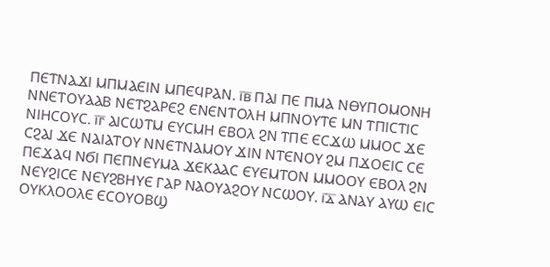ⲠⲈⲦⲚⲀϪⲒ ⲘⲠⲘⲀⲈⲒⲚ ⲘⲠⲈϤⲢⲀⲚ. ⲓ̅ⲃ̅ ⲠⲀⲒ ⲠⲈ ⲠⲘⲀ ⲚⲐⲨⲠⲞⲘⲞⲚⲎ ⲚⲚⲈⲦⲞⲨⲀⲀⲂ ⲚⲈⲦϨⲀⲢⲈϨ ⲈⲚⲈⲚⲦⲞⲖⲎ ⲘⲠⲚⲞⲨⲦⲈ ⲘⲚ ⲦⲠⲒⲤⲦⲒⲤ ⲚⲒⲎⲤⲞⲨⲤ. ⲓ̅ⲅ̅ ⲀⲒⲤⲰⲦⲘ ⲈⲨⲤⲘⲎ ⲈⲂⲞⲖ ϨⲚ ⲦⲠⲈ ⲈⲤϪⲰ ⲘⲘⲞⲤ ϪⲈ ⲤϨⲀⲒ ϪⲈ ⲚⲀⲒⲀⲦⲞⲨ ⲚⲚⲈⲦⲚⲀⲘⲞⲨ ϪⲒⲚ ⲚⲦⲈⲚⲞⲨ ϨⲘ ⲠϪⲞⲈⲒⲤ ⲤⲈ ⲠⲈϪⲀϤ ⲚϬⲒ ⲠⲈⲠⲚⲈⲨⲘⲀ ϪⲈⲔⲀⲀⲤ ⲈⲨⲈⲘⲦⲞⲚ ⲘⲘⲞⲞⲨ ⲈⲂⲞⲖ ϨⲚ ⲚⲈⲨϨⲒⲤⲈ ⲚⲈⲨϨⲂⲎⲨⲈ ⲄⲀⲢ ⲚⲀⲞⲨⲀϨⲞⲨ ⲚⲤⲰⲞⲨ. ⲓ̅ⲇ̅ ⲀⲚⲀⲨ ⲀⲨⲰ ⲈⲒⲤ ⲞⲨⲔⲖⲞⲞⲖⲈ ⲈⲤⲞⲨⲞⲂϢ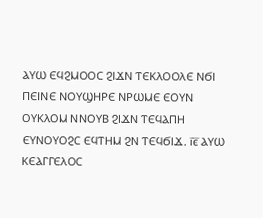ⲀⲨⲰ ⲈϤϨⲘⲞⲞⲤ ϨⲒϪⲚ ⲦⲈⲔⲖⲞⲞⲖⲈ ⲚϬⲒ ⲠⲈⲒⲚⲈ ⲚⲞⲨϢⲎⲢⲈ ⲚⲢⲰⲘⲈ ⲈⲞⲨⲚ ⲞⲨⲔⲖⲞⲘ ⲚⲚⲞⲨⲂ ϨⲒϪⲚ ⲦⲈϤⲀⲠⲎ ⲈⲨⲚⲞⲨⲞϨⲤ ⲈϤⲦⲎⲘ ϨⲚ ⲦⲈϤϬⲒϪ. ⲓ̅ⲉ̅ ⲀⲨⲰ ⲔⲈⲀⲄⲄⲈⲖⲞⲤ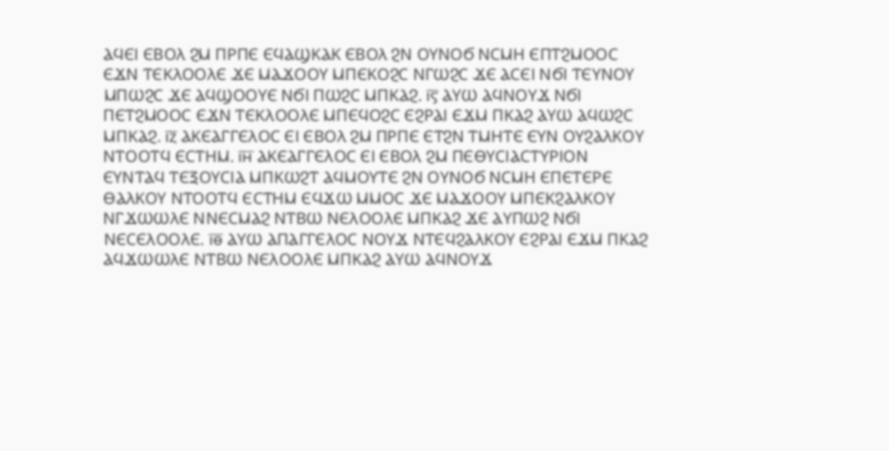ⲀϤⲈⲒ ⲈⲂⲞⲖ ϨⲘ ⲠⲢⲠⲈ ⲈϤⲀϢⲔⲀⲔ ⲈⲂⲞⲖ ϨⲚ ⲞⲨⲚⲞϬ ⲚⲤⲘⲎ ⲈⲠⲦϨⲘⲞⲞⲤ ⲈϪⲚ ⲦⲈⲔⲖⲞⲞⲖⲈ ϪⲈ ⲘⲀϪⲞⲞⲨ ⲘⲠⲈⲔⲞϨⲤ ⲚⲄⲰϨⲤ ϪⲈ ⲀⲤⲈⲒ ⲚϬⲒ ⲦⲈⲨⲚⲞⲨ ⲘⲠⲰϨⲤ ϪⲈ ⲀϤϢⲞⲞⲨⲈ ⲚϬⲒ ⲠⲰϨⲤ ⲘⲠⲔⲀϨ. ⲓ̅ⲋ̅ ⲀⲨⲰ ⲀϤⲚⲞⲨϪ ⲚϬⲒ ⲠⲈⲦϨⲘⲞⲞⲤ ⲈϪⲚ ⲦⲈⲔⲖⲞⲞⲖⲈ ⲘⲠⲈϤⲞϨⲤ ⲈϨⲢⲀⲒ ⲈϪⲘ ⲠⲔⲀϨ ⲀⲨⲰ ⲀϤⲰϨⲤ ⲘⲠⲔⲀϨ. ⲓ̅ⲍ̅ ⲀⲔⲈⲀⲄⲄⲈⲖⲞⲤ ⲈⲒ ⲈⲂⲞⲖ ϨⲘ ⲠⲢⲠⲈ ⲈⲦϨⲚ ⲦⲘⲎⲦⲈ ⲈⲨⲚ ⲞⲨϨⲀⲖⲔⲞⲨ ⲚⲦⲞⲞⲦϤ ⲈⲤⲦⲎⲘ. ⲓ̅ⲏ̅ ⲀⲔⲈⲀⲄⲄⲈⲖⲞⲤ ⲈⲒ ⲈⲂⲞⲖ ϨⲘ ⲠⲈⲐⲨⲤⲒⲀⲤⲦⲨⲢⲒⲞⲚ ⲈⲨⲚⲦⲀϤ ⲦⲈⲜⲞⲨⲤⲒⲀ ⲘⲠⲔⲰϨⲦ ⲀϤⲘⲞⲨⲦⲈ ϨⲚ ⲞⲨⲚⲞϬ ⲚⲤⲘⲎ ⲈⲠⲈⲦⲈⲢⲈ ⲐⲀⲖⲔⲞⲨ ⲚⲦⲞⲞⲦϤ ⲈⲤⲦⲎⲘ ⲈϤϪⲰ ⲘⲘⲞⲤ ϪⲈ ⲘⲀϪⲞⲞⲨ ⲘⲠⲈⲔϨⲀⲖⲔⲞⲨ ⲚⲄϪⲰⲰⲖⲈ ⲚⲚⲈⲤⲘⲀϨ ⲚⲦⲂⲰ ⲚⲈⲖⲞⲞⲖⲈ ⲘⲠⲔⲀϨ ϪⲈ ⲀⲨⲠⲰϨ ⲚϬⲒ ⲚⲈⲤⲈⲖⲞⲞⲖⲈ. ⲓ̅ⲑ̅ ⲀⲨⲰ ⲀⲠⲀⲄⲄⲈⲖⲞⲤ ⲚⲞⲨϪ ⲚⲦⲈϤϨⲀⲖⲔⲞⲨ ⲈϨⲢⲀⲒ ⲈϪⲘ ⲠⲔⲀϨ ⲀϤϪⲰⲰⲖⲈ ⲚⲦⲂⲰ ⲚⲈⲖⲞⲞⲖⲈ ⲘⲠⲔⲀϨ ⲀⲨⲰ ⲀϤⲚⲞⲨϪ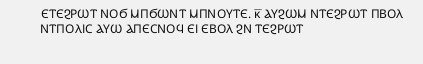ⲈⲦⲈϨⲢⲰⲦ ⲚⲞϬ ⲘⲠϬⲰⲚⲦ ⲘⲠⲚⲞⲨⲦⲈ. ⲕ̅ ⲀⲨϨⲰⲘ ⲚⲦⲈϨⲢⲰⲦ ⲠⲂⲞⲖ ⲚⲦⲠⲞⲖⲒⲤ ⲀⲨⲰ ⲀⲠⲈⲤⲚⲞϤ ⲈⲒ ⲈⲂⲞⲖ ϨⲚ ⲦⲈϨⲢⲰⲦ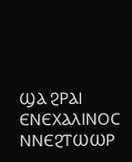ϢⲀ ϨⲢⲀⲒ ⲈⲚⲈⲬⲀⲖⲒⲚⲞⲤ ⲚⲚⲈϨⲦⲰⲰⲢ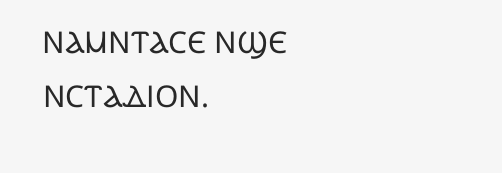ⲚⲀⲘⲚⲦⲀⲤⲈ ⲚϢⲈ ⲚⲤⲦⲀⲆⲒⲞⲚ.